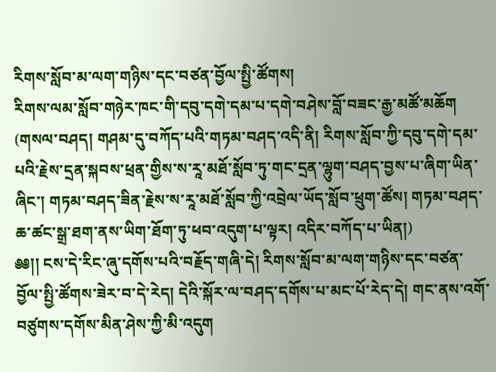རིགས་སློབ་མ་ལག་གཉིས་དང་བཙན་བྱོལ་སྤྱི་ཚོགས།
རིགས་ལམ་སློབ་གཉེར་ཁང་གི་དབུ་དགེ་དམ་པ་དགེ་བཤེས་བློ་བཟང་རྒྱ་མཚོ་མཆོག
(གསལ་བཤད། གཤམ་དུ་བཀོད་པའི་གཏམ་བཤད་འདི་ནི། རིགས་སློབ་ཀྱི་དབུ་དགེ་དམ་པའི་རྗེས་དྲན་སྐབས་ཕྲན་གྱིས་ས་རཱ་མཐོ་སློབ་ཏུ་གང་དྲན་ལྷུག་བཤད་བྱས་པ་ཞིག་ཡིན་ཞིང་། གཏམ་བཤད་ཟིན་རྗེས་ས་རཱ་མཐོ་སློབ་ཀྱི་འབྲེལ་ཡོད་སློབ་ཕྲུག་ཚོས། གཏམ་བཤད་ཆ་ཚང་སྒྲ་ཐག་ནས་ཡིག་ཐོག་ཏུ་ཕབ་འདུག་པ་ལྟར། འདིར་བཀོད་པ་ཡིན།)
༅༅།། ངས་དེ་རིང་ཞུ་དགོས་པའི་བརྗོད་གཞི་དེ། རིགས་སློབ་མ་ལག་གཉིས་དང་བཙན་བྱོལ་སྤྱི་ཚོགས་ཟེར་བ་དེ་རེད། དེའི་སྐོར་ལ་བཤད་དགོས་པ་མང་པོ་རེད་དེ། གང་ནས་འགོ་བཙུགས་དགོས་མིན་ཤེས་ཀྱི་མི་འདུག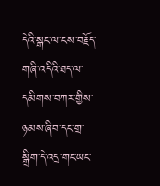དེའི་སྒང་ལ་ངས་བརྗོད་གཞི་འདིའི་ཐད་ལ་དམིགས་བཀར་གྱིས་ཉམས་ཞིབ་དང་གྲ་སྒྲིག་དེ་འདྲ་གང་ཡང་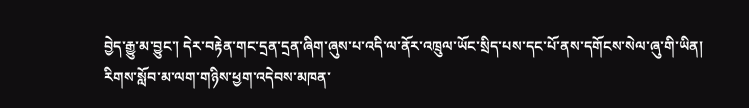བྱེད་རྒྱུ་མ་བྱུང་། དེར་བརྟེན་གང་དྲན་དྲན་ཞིག་ཞུས་པ་འདི་ལ་ནོར་འཁྲུལ་ཡོང་སྲིད་པས་དང་པོ་ནས་དགོངས་སེལ་ཞུ་གི་ཡིན།
རིགས་སློབ་མ་ལག་གཉིས་ཕྱག་འདེབས་མཁན་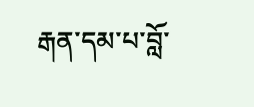རྒན་དམ་པ་བློ་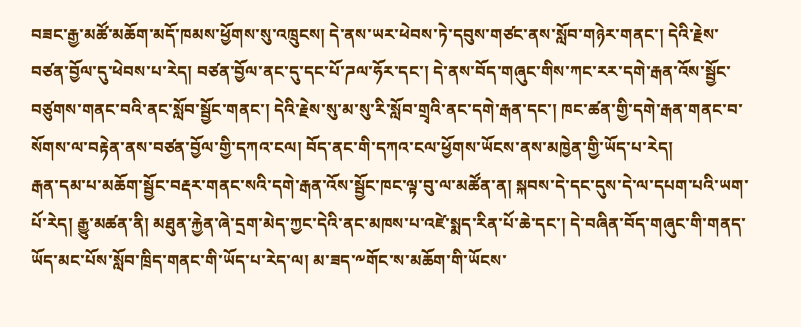བཟང་རྒྱ་མཚོ་མཆོག་མདོ་ཁམས་ཕྱོགས་སུ་འཁྲུངས། དེ་ནས་ཡར་ཕེབས་ཏེ་དབུས་གཙང་ནས་སློབ་གཉེར་གནང་། དེའི་རྗེས་བཙན་བྱོལ་དུ་ཕེབས་པ་རེད། བཙན་བྱོལ་ནང་དུ་དང་པོ་ཌལ་ཧོར་དང་། དེ་ནས་བོད་གཞུང་གིས་ཀང་རར་དགེ་རྒན་འོས་སྦྱོང་བཙུགས་གནང་བའི་ནང་སློབ་སྦྱོང་གནང་། དེའི་རྗེས་སུ་མ་སུ་རི་སློབ་གྲྭའི་ནང་དགེ་རྒན་དང་། ཁང་ཚན་གྱི་དགེ་རྒན་གནང་བ་སོགས་ལ་བརྟེན་ནས་བཙན་བྱོལ་གྱི་དཀའ་ངལ། བོད་ནང་གི་དཀའ་ངལ་ཕྱོགས་ཡོངས་ནས་མཁྱེན་གྱི་ཡོད་པ་རེད།
རྒན་དམ་པ་མཆོག་སྦྱོང་བརྡར་གནང་སའི་དགེ་རྒན་འོས་སྦྱོང་ཁང་ལྟ་བུ་ལ་མཚོན་ན། སྐབས་དེ་དང་དུས་དེ་ལ་དཔག་པའི་ཡག་པོ་རེད། རྒྱུ་མཚན་ནི། མཐུན་རྐྱེན་ཞེ་དྲག་མེད་ཀྱང་དེའི་ནང་མཁས་པ་འཛེ་སྨད་རིན་པོ་ཆེ་དང་། དེ་བཞིན་བོད་གཞུང་གི་གནད་ཡོད་མང་པོས་སློབ་ཁྲིད་གནང་གི་ཡོད་པ་རེད་ལ། མ་ཟད་༸གོང་ས་མཆོག་གི་ཡོངས་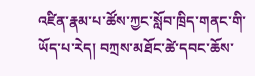འཛིན་རྣམ་པ་ཚོས་ཀྱང་སློབ་ཁྲིད་གནང་གི་ཡོད་པ་རེད། བཀྲས་མཐོང་ཚེ་དབང་ཆོས་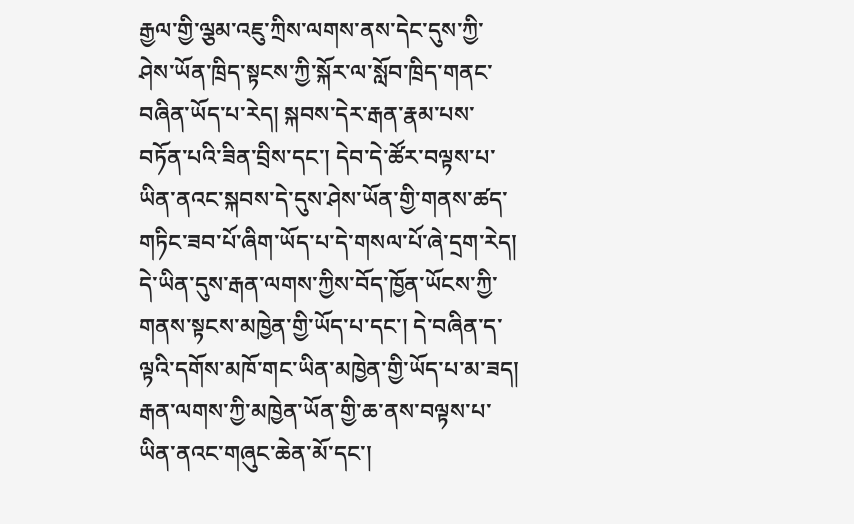རྒྱལ་གྱི་ལྕམ་འཇུ་ཀྲིས་ལགས་ནས་དེང་དུས་ཀྱི་ཤེས་ཡོན་ཁྲིད་སྟངས་ཀྱི་སྐོར་ལ་སློབ་ཁྲིད་གནང་བཞིན་ཡོད་པ་རེད། སྐབས་དེར་རྒན་རྣམ་པས་བཏོན་པའི་ཟིན་བྲིས་དང་། དེབ་དེ་ཚོར་བལྟས་པ་ཡིན་ནའང་སྐབས་དེ་དུས་ཤེས་ཡོན་གྱི་གནས་ཚད་གཏིང་ཟབ་པོ་ཞིག་ཡོད་པ་དེ་གསལ་པོ་ཞེ་དྲག་རེད། དེ་ཡིན་དུས་རྒན་ལགས་ཀྱིས་བོད་ཁྱོན་ཡོངས་ཀྱི་གནས་སྟངས་མཁྱེན་གྱི་ཡོད་པ་དང་། དེ་བཞིན་ད་ལྟའི་དགོས་མཁོ་གང་ཡིན་མཁྱེན་གྱི་ཡོད་པ་མ་ཟད། རྒན་ལགས་ཀྱི་མཁྱེན་ཡོན་གྱི་ཆ་ནས་བལྟས་པ་ཡིན་ནའང་གཞུང་ཆེན་མོ་དང་།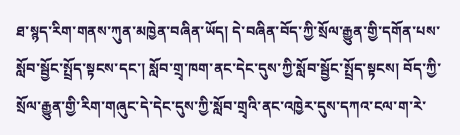ཐ་སྙད་རིག་གནས་ཀུན་མཁྱེན་བཞིན་ཡོད། དེ་བཞིན་བོད་ཀྱི་སྲོལ་རྒྱུན་གྱི་དགོན་པས་སློབ་སྦྱོང་སྤྲོད་སྟངས་དང་། སློབ་གྲྭ་ཁག་ནང་དེང་དུས་ཀྱི་སློབ་སྦྱོང་སྤྲོད་སྟངས། བོད་ཀྱི་སྲོལ་རྒྱུན་གྱི་རིག་གཞུང་དེ་དེང་དུས་ཀྱི་སློབ་གྲྭའི་ནང་འཁྱེར་དུས་དཀའ་ངལ་ག་རེ་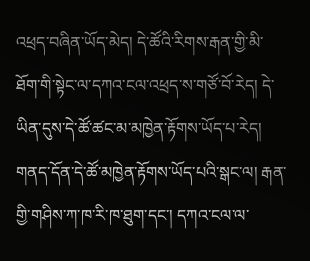འཕྲད་བཞིན་ཡོད་མེད། དེ་ཚོའི་རིགས་རྒན་གྱི་མི་ཐོག་གི་སྟེང་ལ་དཀའ་ངལ་འཕྲད་ས་གཙོ་བོ་རེད། དེ་ཡིན་དུས་དེ་ཚོ་ཚང་མ་མཁྱེན་རྟོགས་ཡོད་པ་རེད། གནད་དོན་དེ་ཚོ་མཁྱེན་རྟོགས་ཡོད་པའི་སྒང་ལ། རྒན་གྱི་གཤིས་ཀ་ཁ་རི་ཁ་ཐུག་དང་། དཀའ་ངལ་ལ་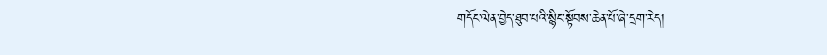གདོང་ལེན་བྱེད་ཐུབ་པའི་སྙིང་སྟོབས་ཆེན་པོ་ཞེ་དྲག་རེད།